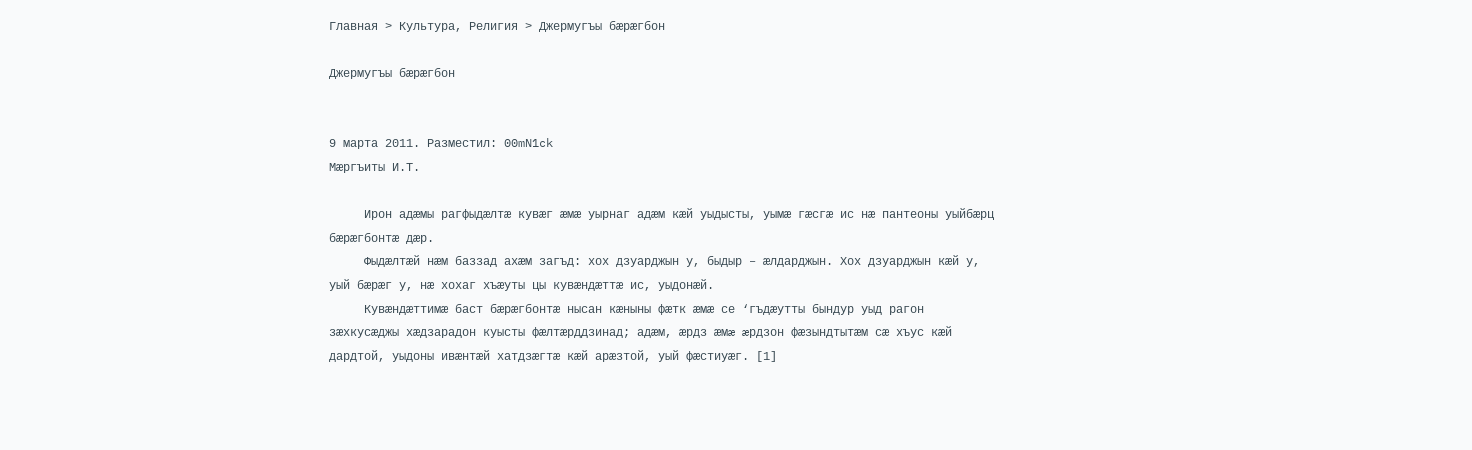Главная > Культура, Религия > Джермугъы бæрæгбон

Джермугъы бæрæгбон


9 марта 2011. Разместил: 00mN1ck
Мæргъиты И.Т.

     Ирон адæмы рагфыдæлтæ кувæг æмæ уырнаг адæм кæй уыдысты, уымæ гæсгæ ис нæ пантеоны уыйбæрц бæрæгбонтæ дæр.
     Фыдæлтæй нæм баззад ахæм загъд: хох дзуарджын у, быдыр – æлдарджын. Хох дзуарджын кæй у, уый бæрæг у, нæ хохаг хъæуты цы кувæндæттæ ис, уыдонæй.
     Кувæндæттимæ баст бæрæгбонтæ нысан кæныны фæтк æмæ се ‘гъдæутты бындур уыд рагон зæхкусæджы хæдзарадон куысты фæлтæрддзинад; адæм, æрдз æмæ æрдзон фæзындтытæм сæ хъус кæй дардтой, уыдоны ивæнтæй хатдзæгтæ кæй арæзтой, уый фæстиуæг. [1]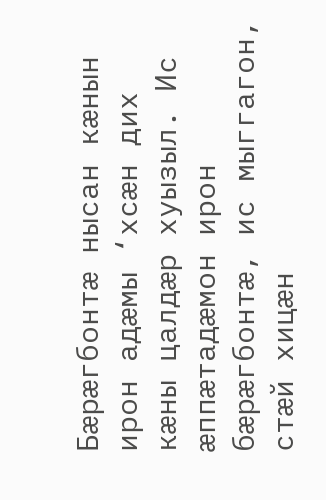Бæрæгбонтæ нысан кæнын ирон адæмы ‘хсæн дих кæны цалдæр хуызыл. Ис æппæтадæмон ирон бæрæгбонтæ, ис мыггагон, стæй хицæн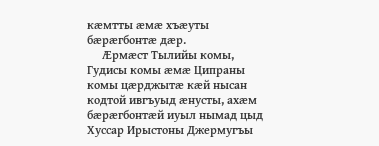кæмтты æмæ хъæуты бæрæгбонтæ дæр.
     Æрмæст Тылийы комы, Гудисы комы æмæ Ципраны комы цæрджытæ кæй нысан кодтой ивгъуыд æнусты, ахæм бæрæгбонтæй иуыл нымад цыд Хуссар Ирыстоны Джермугъы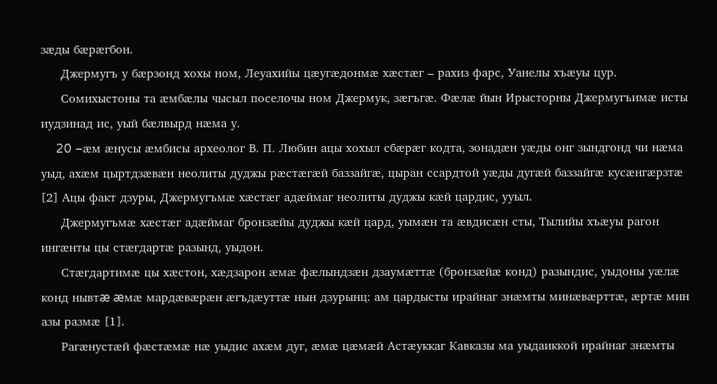зæды бæрæгбон.
     Джермугъ у бæрзонд хохы ном, Леуахийы цæугæдонмæ хæстæг – рахиз фарс, Уанелы хъæуы цур.
     Сомихыстоны та æмбæлы чысыл поселочы ном Джермук, зæгъгæ. Фæлæ йын Ирысторны Джермугъимæ исты иудзинад ис, уый бæлвырд нæма у.
     20 –æм æнусы æмбисы археолог В. П. Любин ацы хохыл сбæрæг кодта, зонадæн уæды онг зындгонд чи нæма уыд, ахæм цыртдзæвæн неолиты дуджы рæстæгæй баззайгæ, цыран ссардтой уæды дугæй баззайгæ кусæнгæрзтæ [2] Ацы факт дзуры, Джермугъмæ хæстæг адæймаг неолиты дуджы кæй цардис, ууыл.
     Джермугъмæ хæстæг адæймаг бронзæйы дуджы кæй цард, уымæн та æвдисæн сты, Тылийы хъæуы рагон ингæнты цы стæгдартæ разынд, уыдон.
     Стæгдартимæ цы хæстон, хæдзарон æмæ фæлындзæн дзаумæттæ (бронзæйæ конд) разындис, уыдоны уæлæ конд нывтæ æмæ мардæвæрæн æгъдæуттæ нын дзурынц: ам цардысты ирайнаг знæмты минæвæрттæ, æртæ мин азы размæ [1].
     Рагæнустæй фæстæмæ нæ уыдис ахæм дуг, æмæ цæмæй Астæуккаг Кавказы ма уыдаиккой ирайнаг знæмты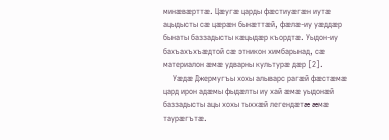минæвæрттæ. Цæугæ царды фæстиуæгæн иутæ ацыдысты сæ цæрæн бынæттæй, фæлæ-иу уæддæр бынаты баззадысты кæцыдæр къордтæ. Уыдон-иу бахъахъхъæдтой сæ этникон химбарынад, сæ материалон æмæ удварны культурæ дæр [2].
     Уæдæ Джермугъы хохы алыварс рагæй фæстæмæ цард ирон адæмы фыдæлты иу хай æмæ уыдонæй баззадысты ацы хохы тыххæй легендæтæ æмæ таурæгътæ.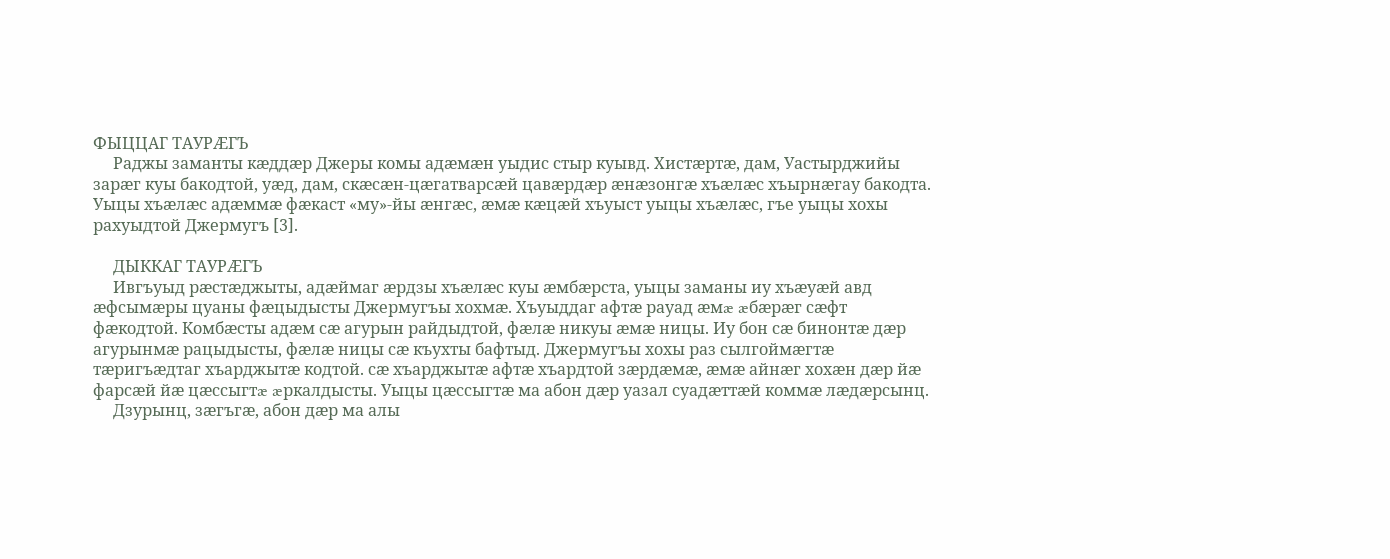ФЫЦЦАГ ТАУРÆГЪ
     Раджы заманты кæддæр Джеры комы адæмæн уыдис стыр куывд. Хистæртæ, дам, Уастырджийы зарæг куы бакодтой, уæд, дам, скæсæн-цæгатварсæй цавæрдæр æнæзонгæ хъæлæс хъырнæгау бакодта. Уыцы хъæлæс адæммæ фæкаст «му»-йы æнгæс, æмæ кæцæй хъуыст уыцы хъæлæс, гъе уыцы хохы рахуыдтой Джермугъ [3].

     ДЫККАГ ТАУРÆГЪ
     Ивгъуыд рæстæджыты, адæймаг æрдзы хъæлæс куы æмбæрста, уыцы заманы иу хъæуæй авд æфсымæры цуаны фæцыдысты Джермугъы хохмæ. Хъуыддаг афтæ рауад æмæ æбæрæг сæфт фæкодтой. Комбæсты адæм сæ агурын райдыдтой, фæлæ никуы æмæ ницы. Иу бон сæ бинонтæ дæр агурынмæ рацыдысты, фæлæ ницы сæ къухты бафтыд. Джермугъы хохы раз сылгоймæгтæ тæригъæдтаг хъарджытæ кодтой. сæ хъарджытæ афтæ хъардтой зæрдæмæ, æмæ айнæг хохæн дæр йæ фарсæй йæ цæссыгтæ æркалдысты. Уыцы цæссыгтæ ма абон дæр уазал суадæттæй коммæ лæдæрсынц.
     Дзурынц, зæгъгæ, абон дæр ма алы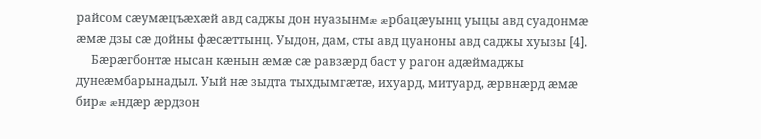райсом сæумæцъæхæй авд саджы дон нуазынмæ æрбацæуынц уыцы авд суадонмæ æмæ дзы сæ дойны фæсæттынц. Уыдон, дам, сты авд цуаноны авд саджы хуызы [4].
     Бæрæгбонтæ нысан кæнын æмæ сæ равзæрд баст у рагон адæймаджы дунеæмбарынадыл. Уый нæ зыдта тыхдымгæтæ, ихуард, митуард, æрвнæрд æмæ бирæ æндæр æрдзон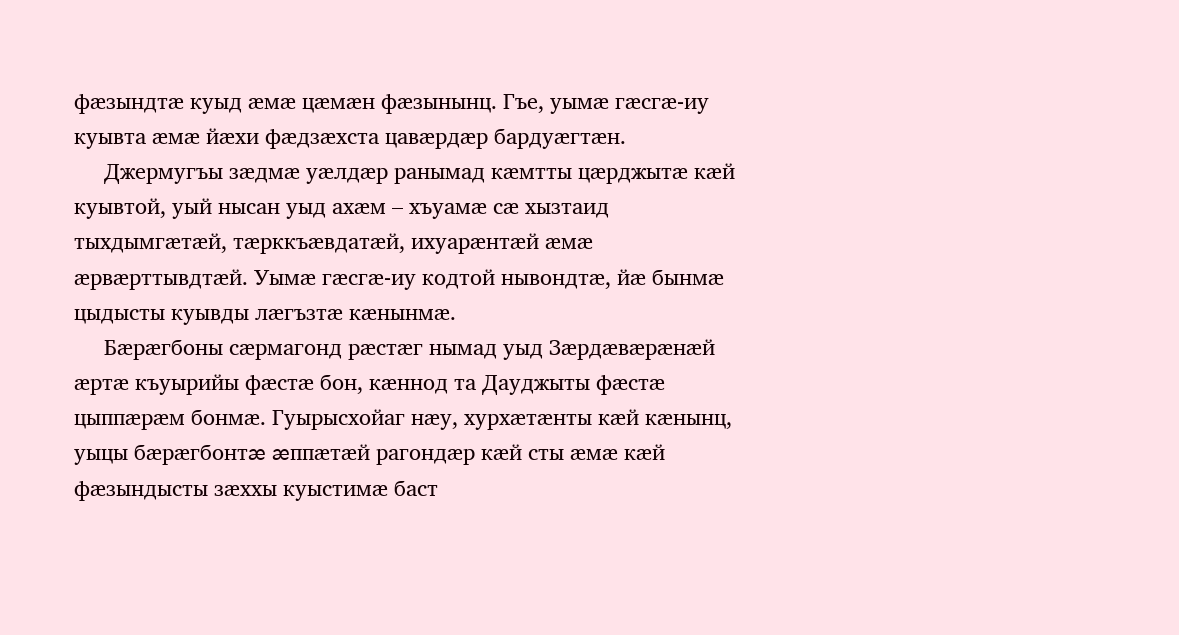фæзындтæ куыд æмæ цæмæн фæзынынц. Гъе, уымæ гæсгæ-иу куывта æмæ йæхи фæдзæхста цавæрдæр бардуæгтæн.
     Джермугъы зæдмæ уæлдæр ранымад кæмтты цæрджытæ кæй куывтой, уый нысан уыд ахæм – хъуамæ сæ хызтаид тыхдымгæтæй, тæрккъæвдатæй, ихуарæнтæй æмæ æрвæрттывдтæй. Уымæ гæсгæ-иу кодтой нывондтæ, йæ бынмæ цыдысты куывды лæгъзтæ кæнынмæ.
     Бæрæгбоны сæрмагонд рæстæг нымад уыд Зæрдæвæрæнæй æртæ къуырийы фæстæ бон, кæннод та Дауджыты фæстæ цыппæрæм бонмæ. Гуырысхойаг нæу, хурхæтæнты кæй кæнынц, уыцы бæрæгбонтæ æппæтæй рагондæр кæй сты æмæ кæй фæзындысты зæххы куыстимæ баст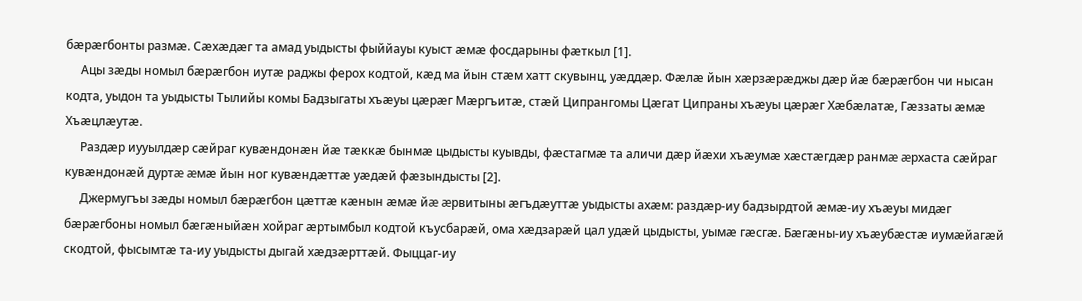бæрæгбонты размæ. Сæхæдæг та амад уыдысты фыййауы куыст æмæ фосдарыны фæткыл [1].
     Ацы зæды номыл бæрæгбон иутæ раджы ферох кодтой, кæд ма йын стæм хатт скувынц, уæддæр. Фæлæ йын хæрзæрæджы дæр йæ бæрæгбон чи нысан кодта, уыдон та уыдысты Тылийы комы Бадзыгаты хъæуы цæрæг Мæргъитæ, стæй Ципрангомы Цæгат Ципраны хъæуы цæрæг Хæбæлатæ, Гæззаты æмæ Хъæцлæутæ.
     Раздæр иууылдæр сæйраг кувæндонæн йæ тæккæ бынмæ цыдысты куывды, фæстагмæ та аличи дæр йæхи хъæумæ хæстæгдæр ранмæ æрхаста сæйраг кувæндонæй дуртæ æмæ йын ног кувæндæттæ уæдæй фæзындысты [2].
     Джермугъы зæды номыл бæрæгбон цæттæ кæнын æмæ йæ æрвитыны æгъдæуттæ уыдысты ахæм: раздæр-иу бадзырдтой æмæ-иу хъæуы мидæг бæрæгбоны номыл бæгæныйæн хойраг æртымбыл кодтой къусбарæй, ома хæдзарæй цал удæй цыдысты, уымæ гæсгæ. Бæгæны-иу хъæубæстæ иумæйагæй скодтой, фысымтæ та-иу уыдысты дыгай хæдзæрттæй. Фыццаг-иу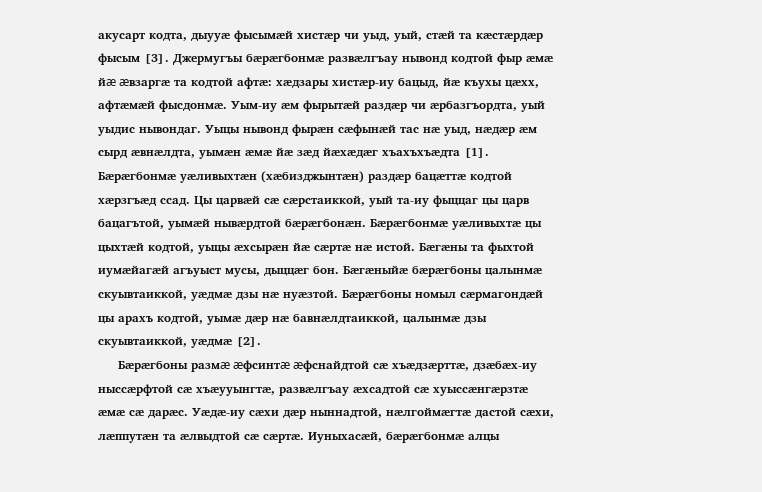акусарт кодта, дыууæ фысымæй хистæр чи уыд, уый, стæй та кæстæрдæр фысым [3]. Джермугъы бæрæгбонмæ развæлгъау нывонд кодтой фыр æмæ йæ æвзаргæ та кодтой афтæ: хæдзары хистæр-иу бацыд, йæ къухы цæхх, афтæмæй фысдонмæ. Уым-иу æм фырытæй раздæр чи æрбазгъордта, уый уыдис нывондаг. Уыцы нывонд фырæн сæфынæй тас нæ уыд, нæдæр æм сырд æвнæлдта, уымæн æмæ йæ зæд йæхæдæг хъахъхъæдта [1]. Бæрæгбонмæ уæливыхтæн (хæбизджынтæн) раздæр бацæттæ кодтой хæрзгъæд ссад. Цы царвæй сæ сæрстаиккой, уый та-иу фыццаг цы царв бацагътой, уымæй нывæрдтой бæрæгбонæн. Бæрæгбонмæ уæливыхтæ цы цыхтæй кодтой, уыцы æхсырæн йæ сæртæ нæ истой. Бæгæны та фыхтой иумæйагæй агъуыст мусы, дыццæг бон. Бæгæныйæ бæрæгбоны цалынмæ скуывтаиккой, уæдмæ дзы нæ нуæзтой. Бæрæгбоны номыл сæрмагондæй цы арахъ кодтой, уымæ дæр нæ бавнæлдтаиккой, цалынмæ дзы скуывтаиккой, уæдмæ [2].
     Бæрæгбоны размæ æфсинтæ æфснайдтой сæ хъæдзæрттæ, дзæбæх-иу ныссæрфтой сæ хъæууынгтæ, развæлгъау æхсадтой сæ хуыссæнгæрзтæ æмæ сæ дарæс. Уæдæ-иу сæхи дæр ныннадтой, нæлгоймæгтæ дастой сæхи, лæппутæн та æлвыдтой сæ сæртæ. Иуныхасæй, бæрæгбонмæ алцы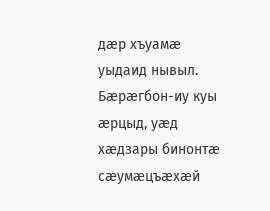дæр хъуамæ уыдаид нывыл. Бæрæгбон-иу куы æрцыд, уæд хæдзары бинонтæ сæумæцъæхæй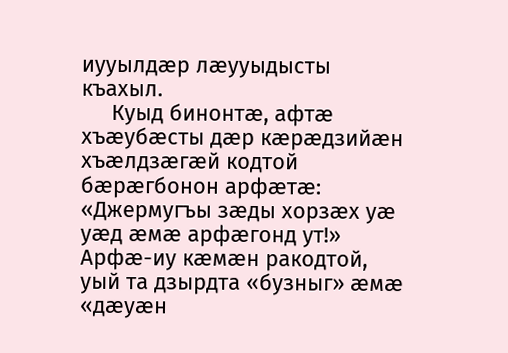иууылдæр лæууыдысты къахыл.
     Куыд бинонтæ, афтæ хъæубæсты дæр кæрæдзийæн хъæлдзæгæй кодтой бæрæгбонон арфæтæ: «Джермугъы зæды хорзæх уæ уæд æмæ арфæгонд ут!» Арфæ-иу кæмæн ракодтой, уый та дзырдта «бузныг» æмæ «дæуæн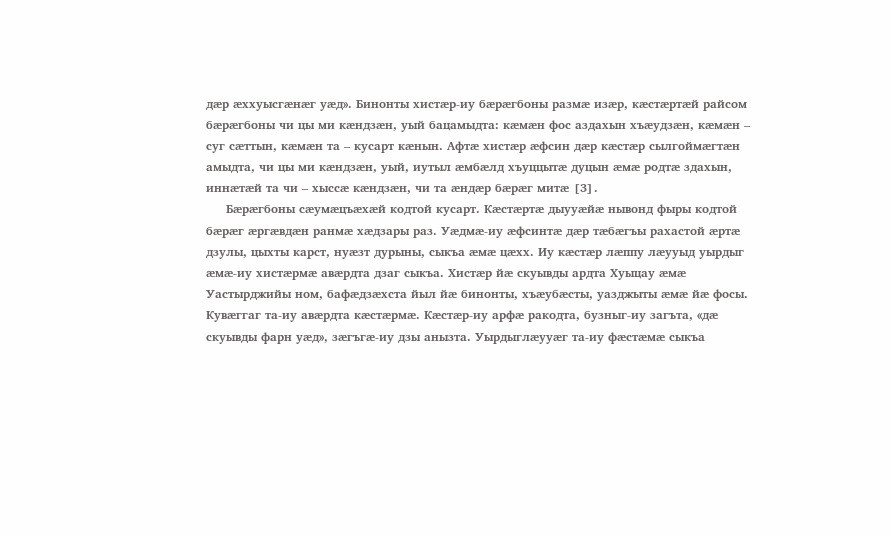дæр æххуысгæнæг уæд». Бинонты хистæр-иу бæрæгбоны размæ изæр, кæстæртæй райсом бæрæгбоны чи цы ми кæндзæн, уый бацамыдта: кæмæн фос аздахын хъæудзæн, кæмæн – суг сæттын, кæмæн та – кусарт кæнын. Афтæ хистæр æфсин дæр кæстæр сылгоймæгтæн амыдта, чи цы ми кæндзæн, уый, иутыл æмбæлд хъуццытæ дуцын æмæ родтæ здахын, иннæтæй та чи – хыссæ кæндзæн, чи та æндæр бæрæг митæ [3].
     Бæрæгбоны сæумæцъæхæй кодтой кусарт. Кæстæртæ дыууæйæ нывонд фыры кодтой бæрæг æргæвдæн ранмæ хæдзары раз. Уæдмæ-иу æфсинтæ дæр тæбæгъы рахастой æртæ дзулы, цыхты карст, нуæзт дурыны, сыкъа æмæ цæхх. Иу кæстæр лæппу лæууыд уырдыг æмæ-иу хистæрмæ авæрдта дзаг сыкъа. Хистæр йæ скуывды ардта Хуыцау æмæ Уастырджийы ном, бафæдзæхста йыл йæ бинонты, хъæубæсты, уазджыты æмæ йæ фосы. Кувæггаг та-иу авæрдта кæстæрмæ. Кæстæр-иу арфæ ракодта, бузныг-иу загъта, «дæ скуывды фарн уæд», зæгъгæ-иу дзы анызта. Уырдыглæууæг та-иу фæстæмæ сыкъа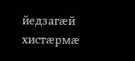йедзагæй хистæрмæ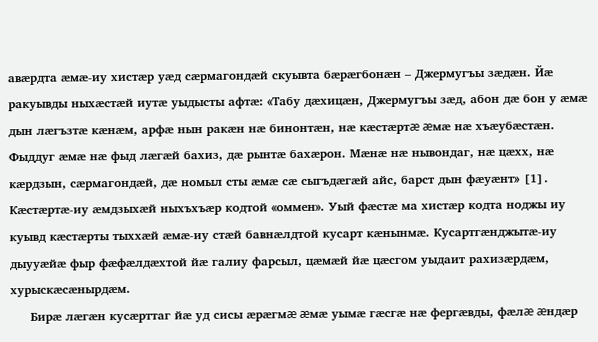авæрдта æмæ-иу хистæр уæд сæрмагондæй скуывта бæрæгбонæн – Джермугъы зæдæн. Йæ ракуывды ныхæстæй иутæ уыдысты афтæ: «Табу дæхицæн, Джермугъы зæд, абон дæ бон у æмæ дын лæгъзтæ кæнæм, арфæ нын ракæн нæ бинонтæн, нæ кæстæртæ æмæ нæ хъæубæстæн. Фыддуг æмæ нæ фыд лæгæй бахиз, дæ рынтæ бахæрон. Мæнæ нæ нывондаг, нæ цæхх, нæ кæрдзын, сæрмагондæй, дæ номыл сты æмæ сæ сыгъдæгæй айс, барст дын фæуæнт» [1]. Кæстæртæ-иу æмдзыхæй ныхъхъæр кодтой «оммен». Уый фæстæ ма хистæр кодта ноджы иу куывд кæстæрты тыххæй æмæ-иу стæй бавнæлдтой кусарт кæнынмæ. Кусартгæнджытæ-иу дыууæйæ фыр фæфæлдæхтой йæ галиу фарсыл, цæмæй йæ цæсгом уыдаит рахизæрдæм, хурыскæсæнырдæм.
     Бирæ лæгæн кусæрттаг йæ уд сисы æрæгмæ æмæ уымæ гæсгæ нæ фергæвды, фæлæ æндæр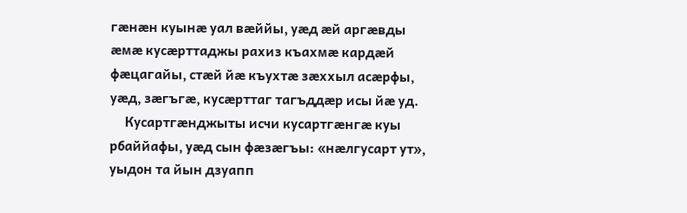гæнæн куынæ уал вæййы, уæд æй аргæвды æмæ кусæрттаджы рахиз къахмæ кардæй фæцагайы, стæй йæ къухтæ зæххыл асæрфы, уæд, зæгъгæ, кусæрттаг тагъддæр исы йæ уд.
     Кусартгæнджыты исчи кусартгæнгæ куы рбаййафы, уæд сын фæзæгъы: «нæлгусарт ут», уыдон та йын дзуапп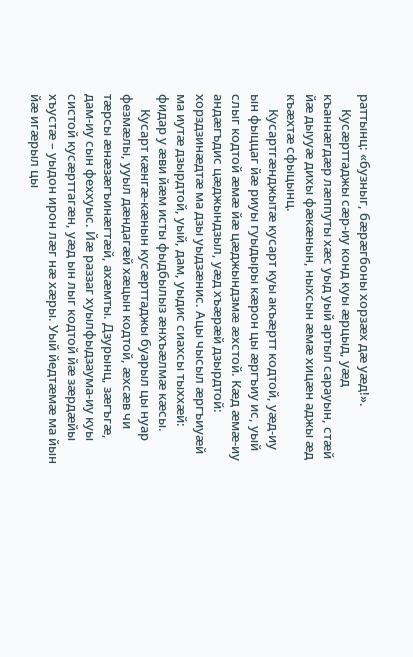раттынц: «бузныг, бæрæгбоны хорзæх дæ уæд!».
     Кусæрттаджы сæр-иу конд куы æрцыд, уæд къаннæгдæр лæппуты хæс уыд уый артыл сарауын, стæй йæ дыууæ дихы фæкæнын, ныхсын æмæ хицæн аджы æд къæхтæ сфыцынц.
     Кусартгæнджытæ кусарт куы акъæртт кодтой, уæд-иу ын фыццаг йæ риуы гуыдыры кæрон цы æргъиу ис, уый слыг кодтой æмæ йæ цæджындзмæ æхстой. Кæд æмæ-иу андæгъдис цæджындзыл, уæд хъæрæй дзырдтой: хорздзинæдтæ ма дзы уыдзæнис. Ацы чысыл æргъиуæй ма иутæ дзырдтой, уый, дам, уыдис сиахсы тыххæй: фидар у æви йæм исты фыдбылыз æнхъæлмæ кæсы.
     Кусарт кæнгæ-кæнын кусæрттаджы буарыл цы нуар фезмæлы, ууыл дæндагæй хæцын кодтой, æхсæв чи тæрсы æнæзæгъинæгтæй, ахæмты. Дзурынц, зæгъгæ, дам-иу сын феххуыс. Йæ раззаг хуылфыдзаума-иу куы систой кусæрттагæн, уæд ын лыг кодтой йæ зæрдæйы хъустæ – уыдон ирон лæг нæ хæры. Уый йедтæмæ ма йын йæ игæрыл цы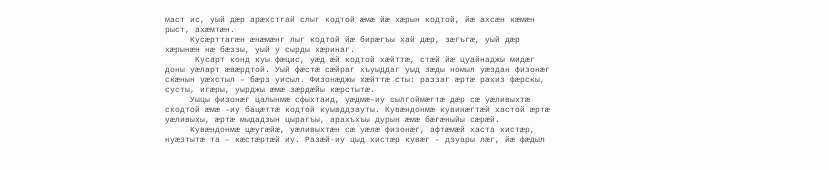маст ис, уый дæр арæхстгай слыг кодтой æмæ йæ хæрын кодтой, йæ ахсæн кæмæн рыст, ахæмтæн.
     Кусæрттагæн æнæмæнг лыг кодтой йæ бирæгъы хай дæр, зæгъгæ, уый дæр хæрынæн нæ бæззы, уый у сырды хæринаг.
      Кусарт конд куы фæцис, уæд æй кодтой хæйттæ, стæй йæ цуайнаджы мидæг доны уæларт æвæрдтой. Уый фæстæ сæйраг хъуыддаг уыд зæды номыл уæздан физонæг скæнын уæхстыл – бæрз уисыл. Физонæджы хæйттæ сты: раззаг æртæ рахиз фæрскы, сусты, игæры, уырджы æмæ зæрдæйы кæрстытæ.
     Уыцы физонæг цалынмæ сфыхтаид, уæдмæ-иу сылгоймæгтæ дæр сæ уæливыхтæ скодтой æмæ –иу бацæттæ кодтой куывддзауты. Кувæндонмæ кувинæгтæй хастой æртæ уæливыхы, æртæ мыдадзын цырагъы, арахъхъы дурын æмæ бæгæныйы сæрæй.
     Кувæндонмæ цæугæйæ, уæливыхтæн сæ уæлæ физонæг, афтæмæй хаста хистæр, нуæзтытæ та – кæстæртæй иу. Разæй-иу цыд хистæр кувæг – дзуары лæг, йæ фæдыл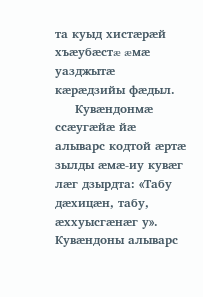та куыд хистæрæй хъæубæстæ æмæ уазджытæ кæрæдзийы фæдыл.
     Кувæндонмæ ссæугæйæ йæ алыварс кодтой æртæ зылды æмæ-иу кувæг лæг дзырдта: «Табу дæхицæн, табу, æххуысгæнæг у». Кувæндоны алыварс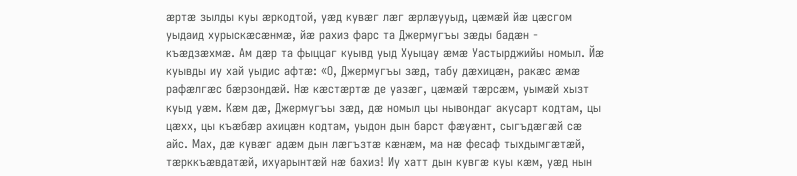æртæ зылды куы æркодтой, уæд кувæг лæг æрлæууыд, цæмæй йæ цæсгом уыдаид хурыскæсæнмæ, йæ рахиз фарс та Джермугъы зæды бадæн - къæдзæхмæ. Ам дæр та фыццаг куывд уыд Хуыцау æмæ Уастырджийы номыл. Йæ куывды иу хай уыдис афтæ: «О, Джермугъы зæд, табу дæхицæн, ракæс æмæ рафæлгæс бæрзондæй. Нæ кæстæртæ де уазæг, цæмæй тæрсæм, уымæй хызт куыд уæм. Кæм дæ, Джермугъы зæд, дæ номыл цы нывондаг акусарт кодтам, цы цæхх, цы къæбæр ахицæн кодтам, уыдон дын барст фæуæнт, сыгъдæгæй сæ айс. Мах, дæ кувæг адæм дын лæгъзтæ кæнæм, ма нæ фесаф тыхдымгæтæй, тæрккъæвдатæй, ихуарынтæй нæ бахиз! Иу хатт дын кувгæ куы кæм, уæд нын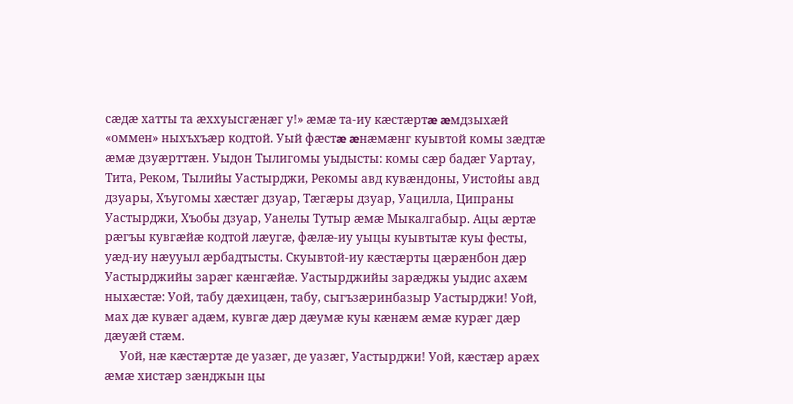сæдæ хатты та æххуысгæнæг у!» æмæ та-иу кæстæртæ æмдзыхæй «оммен» ныхъхъæр кодтой. Уый фæстæ æнæмæнг куывтой комы зæдтæ æмæ дзуæрттæн. Уыдон Тылигомы уыдысты: комы сæр бадæг Уартау, Тита, Реком, Тылийы Уастырджи, Рекомы авд кувæндоны, Уистойы авд дзуары, Хъугомы хæстæг дзуар, Тæгæры дзуар, Уацилла, Ципраны Уастырджи, Хъобы дзуар, Уанелы Тутыр æмæ Мыкалгабыр. Ацы æртæ рæгъы кувгæйæ кодтой лæугæ, фæлæ-иу уыцы куывтытæ куы фесты, уæд-иу нæууыл æрбадтысты. Скуывтой-иу кæстæрты цæрæнбон дæр Уастырджийы зарæг кæнгæйæ. Уастырджийы зарæджы уыдис ахæм ныхæстæ: Уой, табу дæхицæн, табу, сыгъзæринбазыр Уастырджи! Уой, мах дæ кувæг адæм, кувгæ дæр дæумæ куы кæнæм æмæ курæг дæр дæуæй стæм.
     Уой, нæ кæстæртæ де уазæг, де уазæг, Уастырджи! Уой, кæстæр арæх æмæ хистæр зæнджын цы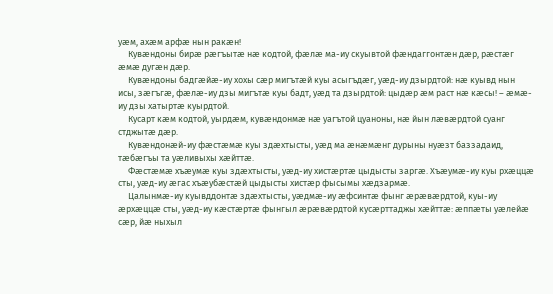уæм, ахæм арфæ нын ракæн!
     Кувæндоны бирæ рæгъытæ нæ кодтой, фæлæ ма-иу скуывтой фæндаггонтæн дæр, рæстæг æмæ дугæн дæр.
     Кувæндоны бадгæйæ-иу хохы сæр мигътæй куы асыгъдæг, уæд-иу дзырдтой: нæ куывд нын исы, зæгъгæ, фæлæ-иу дзы мигътæ куы бадт, уæд та дзырдтой: цыдæр æм раст нæ кæсы! – æмæ-иу дзы хатыртæ куырдтой.
     Кусарт кæм кодтой, уырдæм, кувæндонмæ нæ уагътой цуаноны, нæ йын лæвæрдтой суанг стджытæ дæр.
     Кувæндонæй-иу фæстæмæ куы здæхтысты, уæд ма æнæмæнг дурыны нуæзт баззадаид, тæбæгъы та уæливыхы хæйттæ.
     Фæстæмæ хъæумæ куы здæхтысты, уæд-иу хистæртæ цыдысты заргæ. Хъæумæ-иу куы рхæццæ сты, уæд-иу æгас хъæубæстæй цыдысты хистæр фысымы хæдзармæ.
     Цалынмæ-иу куывддонтæ здæхтысты, уæдмæ-иу æфсинтæ фынг æрæвæрдтой, куы-иу æрхæццæ сты, уæд-иу кæстæртæ фынгыл æрæвæрдтой кусæрттаджы хæйттæ: æппæты уæлейæ сæр, йæ ныхыл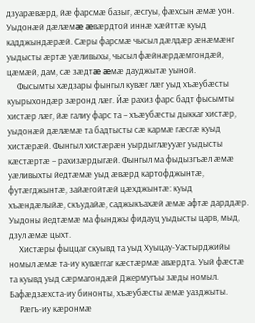дзуарæвæрд, йæ фарсмæ базыг, æсгуы, фæхсын æмæ уон. Уыдонæй дæлæмæ æвæрдтой иннæ хæйттæ куыд кадджындæрæй. Сæры фарсмæ чысыл дæлдæр æнæмæнг уыдысты æртæ уæливыхы, чысыл фæйнæрдæмгондæй, цæмæй, дам, сæ зæдтæ æмæ дауджытæ уыной.
     Фысымты хæдзары фынгыл кувæг лæг уыд хъæубæсты куырыхондæр зæронд лæг. Йæ рахиз фарс бадт фысымты хистæр лæг, йæ галиу фарс та – хъæубæсты дыккаг хистæр, уыдонæй дæлæмæ та бадтысты сæ кармæ гæсгæ куыд хистæрæй. Фынгыл хистæрæн уырдыглæууæг уыдысты кæстæртæ – рахизæрдыгæй. Фынгыл ма фыдызгъæл æмæ уæливыхты йедтæмæ уыд æвæрд картофджынтæ, футæгджынтæ, зайæгойтæй цæхджынтæ: куыд хъæндæлыйæ, скъудайæ, саджыкъахæй æмæ афтæ дарддæр. Уыдоны йедтæмæ ма фынджы фидауц уыдысты царв, мыд, дзул æмæ цыхт.
     Хистæры фыццаг скуывд та уыд Хуыцау-Уастырджийы номыл æмæ та-иу кувæггаг кæстæрмæ авæрдта. Уый фæстæ та куывд уыд сæрмагондæй Джермугъы зæды номыл. Бафæдзæхста-иу бинонты, хъæубæсты æмæ уазджыты.
     Рæгъ-иу кæронмæ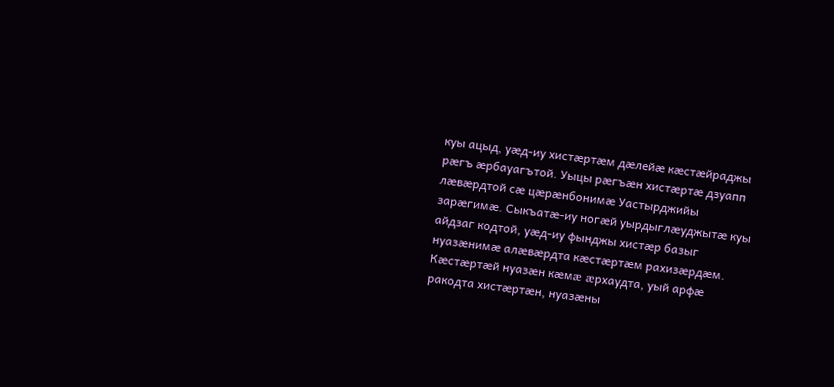куы ацыд, уæд-иу хистæртæм дæлейæ кæстæйраджы рæгъ æрбауагътой. Уыцы рæгъæн хистæртæ дзуапп лæвæрдтой сæ цæрæнбонимæ Уастырджийы зарæгимæ. Сыкъатæ-иу ногæй уырдыглæуджытæ куы айдзаг кодтой, уæд-иу фынджы хистæр базыг нуазæнимæ алæвæрдта кæстæртæм рахизæрдæм. Кæстæртæй нуазæн кæмæ æрхаудта, уый арфæ ракодта хистæртæн, нуазæны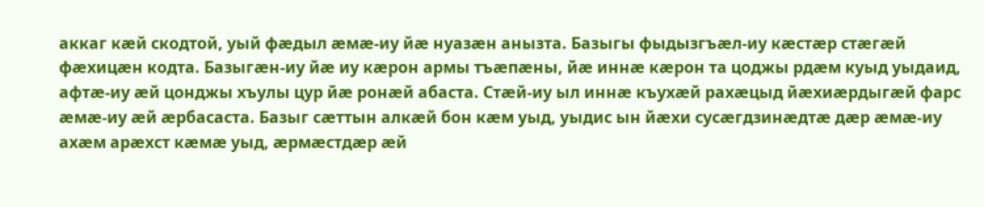аккаг кæй скодтой, уый фæдыл æмæ-иу йæ нуазæн анызта. Базыгы фыдызгъæл-иу кæстæр стæгæй фæхицæн кодта. Базыгæн-иу йæ иу кæрон армы тъæпæны, йæ иннæ кæрон та цоджы рдæм куыд уыдаид, афтæ-иу æй цонджы хъулы цур йæ ронæй абаста. Стæй-иу ыл иннæ къухæй рахæцыд йæхиæрдыгæй фарс æмæ-иу æй æрбасаста. Базыг сæттын алкæй бон кæм уыд, уыдис ын йæхи сусæгдзинæдтæ дæр æмæ-иу ахæм арæхст кæмæ уыд, æрмæстдæр æй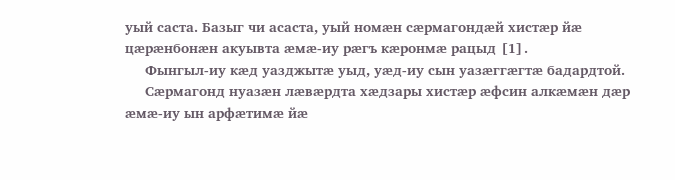уый саста. Базыг чи асаста, уый номæн сæрмагондæй хистæр йæ цæрæнбонæн акуывта æмæ-иу рæгъ кæронмæ рацыд [1].
     Фынгыл-иу кæд уазджытæ уыд, уæд-иу сын уазæггæгтæ бадардтой.
     Сæрмагонд нуазæн лæвæрдта хæдзары хистæр æфсин алкæмæн дæр æмæ-иу ын арфæтимæ йæ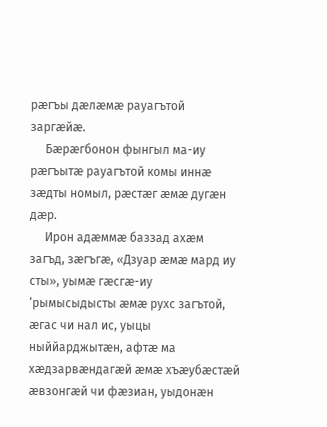рæгъы дæлæмæ рауагътой заргæйæ.
     Бæрæгбонон фынгыл ма-иу рæгъытæ рауагътой комы иннæ зæдты номыл, рæстæг æмæ дугæн дæр.
     Ирон адæммæ баззад ахæм загъд, зæгъгæ, «Дзуар æмæ мард иу сты», уымæ гæсгæ-иу ‘рымысыдысты æмæ рухс загътой, æгас чи нал ис, уыцы ныййарджытæн, афтæ ма хæдзарвæндагæй æмæ хъæубæстæй æвзонгæй чи фæзиан, уыдонæн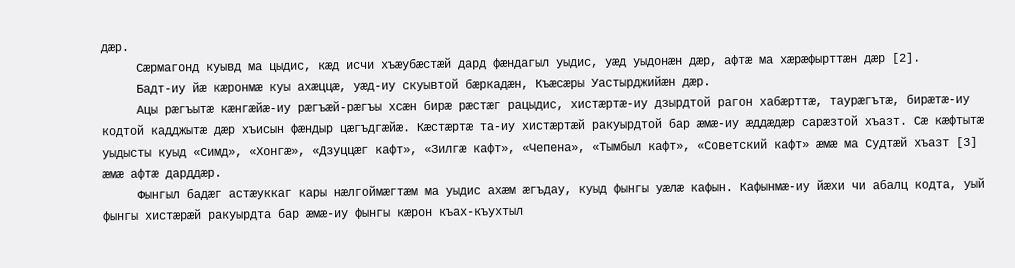дæр.
     Сæрмагонд куывд ма цыдис, кæд исчи хъæубæстæй дард фæндагыл уыдис, уæд уыдонæн дæр, афтæ ма хæрæфырттæн дæр [2].
     Бадт-иу йæ кæронмæ куы ахæццæ, уæд-иу скуывтой бæркадæн, Къæсæры Уастырджийæн дæр.
     Ацы рæгъытæ кæнгæйæ-иу рæгъæй-рæгъы хсæн бирæ рæстæг рацыдис, хистæртæ-иу дзырдтой рагон хабæрттæ, таурæгътæ, бирæтæ-иу кодтой кадджытæ дæр хъисын фæндыр цæгъдгæйæ. Кæстæртæ та-иу хистæртæй ракуырдтой бар æмæ-иу æддæдæр сарæзтой хъазт. Сæ кæфтытæ уыдысты куыд «Симд», «Хонгæ», «Дзуццæг кафт», «Зилгæ кафт», «Чепена», «Тымбыл кафт», «Советский кафт» æмæ ма Судтæй хъазт [3] æмæ афтæ дарддæр.
     Фынгыл бадæг астæуккаг кары нæлгоймæгтæм ма уыдис ахæм æгъдау, куыд фынгы уæлæ кафын. Кафынмæ-иу йæхи чи абалц кодта, уый фынгы хистæрæй ракуырдта бар æмæ-иу фынгы кæрон къах-къухтыл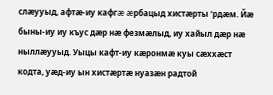слæууыд, афтæ-иу кафгæ æрбацыд хистæрты ‘рдæм. Йæ быны-иу иу къус дæр нæ фезмæлыд, иу хайыл дæр нæ ныллæууыд. Уыцы кафт-иу кæронмæ куы сæххæст кодта, уæд-иу ын хистæртæ нуазæн радтой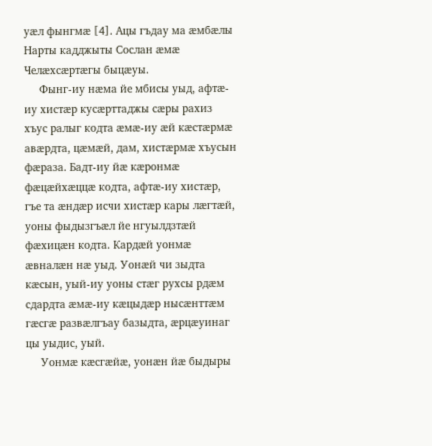уæл фынгмæ [4]. Ацы гъдау ма æмбæлы Нарты кадджыты Сослан æмæ Челæхсæртæгы быцæуы.
     Фынг-иу нæма йе мбисы уыд, афтæ-иу хистæр кусæрттаджы сæры рахиз хъус ралыг кодта æмæ-иу æй кæстæрмæ авæрдта, цæмæй, дам, хистæрмæ хъусын фæраза. Бадт-иу йæ кæронмæ фæцæйхæццæ кодта, афтæ-иу хистæр, гъе та æндæр исчи хистæр кары лæгтæй, уоны фыдызгъæл йе нгуылдзтæй фæхицæн кодта. Кардæй уонмæ æвналæн нæ уыд. Уонæй чи зыдта кæсын, уый-иу уоны стæг рухсы рдæм сдардта æмæ-иу кæцыдæр нысæнттæм гæсгæ развæлгъау базыдта, æрцæуинаг цы уыдис, уый.
     Уонмæ кæсгæйæ, уонæн йæ быдыры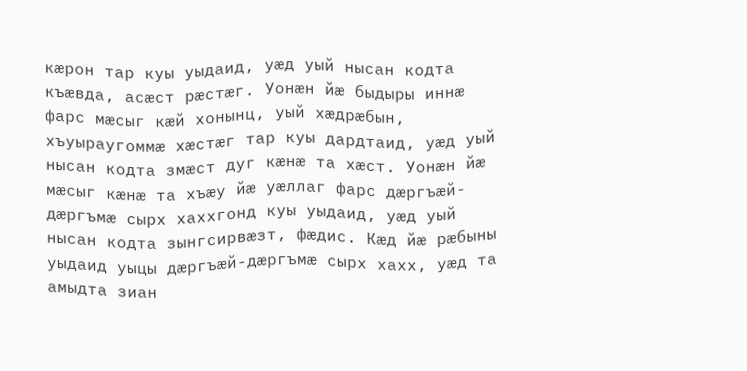кæрон тар куы уыдаид, уæд уый нысан кодта къæвда, асæст рæстæг. Уонæн йæ быдыры иннæ фарс мæсыг кæй хонынц, уый хæдрæбын, хъуыраугоммæ хæстæг тар куы дардтаид, уæд уый нысан кодта змæст дуг кæнæ та хæст. Уонæн йæ мæсыг кæнæ та хъæу йæ уæллаг фарс дæргъæй-дæргъмæ сырх хаххгонд куы уыдаид, уæд уый нысан кодта зынгсирвæзт, фæдис. Кæд йæ рæбыны уыдаид уыцы дæргъæй-дæргъмæ сырх хахх, уæд та амыдта зиан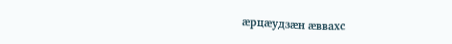æрцæудзæн æввахс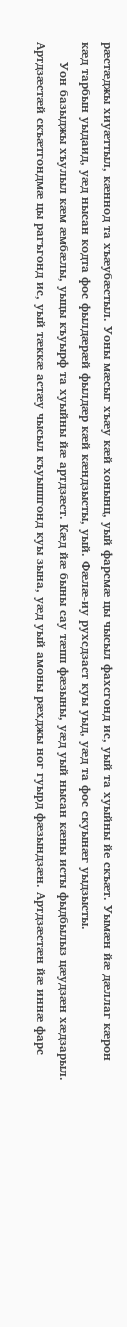рæстæджы хиуæттыл, кæннод та хъæубæстыл. Уоны мæсыг хъæу кæй хонынц, уый фарсмæ цы чысыл фахсгонд ис, уый та хуыйны йе скъæт. Уымæн йæ дæллаг кæрон кæд тарбын уыдаид, уæд нысан кодта фос фылдæрæй фылдæр кæй кæндзысты, уый. Фæлæ-иу рухсдзаст куы уыд, уæд та фос скуынæг уыдзысты.
     Уон базыджы хъулыл кæм æмбæлы, уыцы къуырф та хуыйны йæ артдзæст. Кæд йæ быны сау тæпп фæзыны, уæд уый нысан кæны исты фыдбылыз цæудзæн хæдзарыл. Артдзæстæй скъæтгондмæ цы рагъгонд ис, уый тæккæ астæу чысыл къуыппгонд куы зына, уæд уый амоны рæхджы ног гуырд фæзындзæн. Артдзæстæн йæ иннæ фарс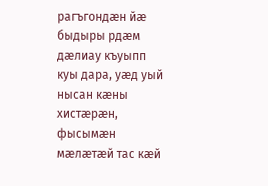рагъгондæн йæ быдыры рдæм дæлиау къуыпп куы дара, уæд уый нысан кæны хистæрæн, фысымæн мæлæтæй тас кæй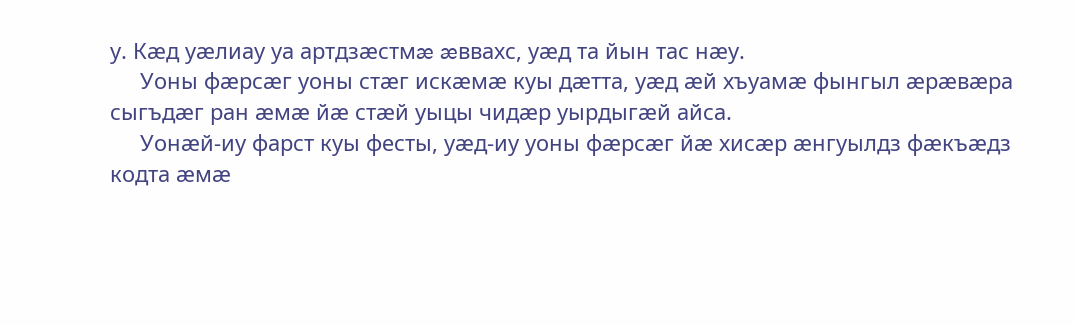у. Кæд уæлиау уа артдзæстмæ æввахс, уæд та йын тас нæу.
     Уоны фæрсæг уоны стæг искæмæ куы дæтта, уæд æй хъуамæ фынгыл æрæвæра сыгъдæг ран æмæ йæ стæй уыцы чидæр уырдыгæй айса.
     Уонæй-иу фарст куы фесты, уæд-иу уоны фæрсæг йæ хисæр æнгуылдз фæкъæдз кодта æмæ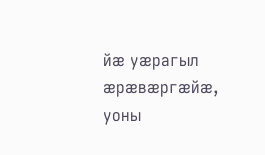йæ уæрагыл æрæвæргæйæ, уоны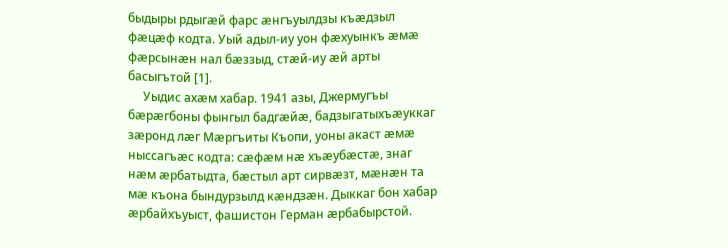быдыры рдыгæй фарс æнгъуылдзы къæдзыл фæцæф кодта. Уый адыл-иу уон фæхуынкъ æмæ фæрсынæн нал бæззыд, стæй-иу æй арты басыгътой [1].
     Уыдис ахæм хабар. 1941 азы, Джермугъы бæрæгбоны фынгыл бадгæйæ, бадзыгатыхъæуккаг зæронд лæг Мæргъиты Къопи, уоны акаст æмæ ныссагъæс кодта: сæфæм нæ хъæубæстæ, знаг нæм æрбатыдта, бæстыл арт сирвæзт, мæнæн та мæ къона бындурзылд кæндзæн. Дыккаг бон хабар æрбайхъуыст, фашистон Герман æрбабырстой.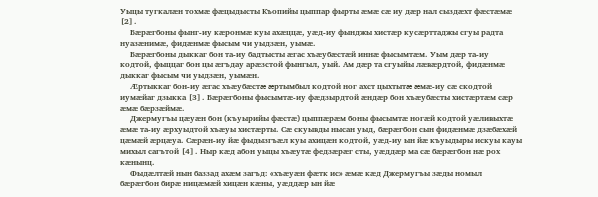Уыцы тугкалæн тохмæ фæцыдысты Къопийы цыппар фырты æмæ сæ иу дæр нал сыздæхт фæстæмæ [2].
     Бæрæгбоны фынг-иу кæронмæ куы ахæццæ, уæд-иу фынджы хистæр кусæрттаджы сгуы радта нуазæнимæ, фидæнмæ фысым чи уыдзæн, уымæ.
     Бæрæгбоны дыккаг бон та-иу бадтысты æгас хъæубæстæй иннæ фысымтæм. Уым дæр та-иу кодтой, фыццаг бон цы æгъдау арæзстой фынгыл, уый. Ам дæр та сгуыйы лæвæрдтой, фидæнмæ дыккаг фысым чи уыдзæн, уымæн.
     Æртыккаг бон-иу æгас хъæубæстæ æртымбыл кодтой ног ахст цыхтытæ æмæ-иу сæ скодтой иумæйаг дзыкка [3]. Бæрæгбоны фысымтæ-иу фæдзырдтой æндæр бон хъæубæсты хистæртæм сæр æмæ бæрзæймæ.
     Джермугъы цæуæн бон (къуырийы фæстæ) цыппæрæм боны фысымтæ ногæй кодтой уæливыхтæ æмæ та-иу æрхуыдтой хъæуы хистæрты. Сæ скуывды нысан уыд, бæрæгбон сын фидæнмæ дзæбæхæй цæмæй æрцæуа. Сæрæн-иу йæ фыдызгъæл куы ахицæн кодтой, уæд-иу ын йæ къуыдыры искуы кауы михыл сагътой [4]. Ныр кæд абон уыцы хъæутæ федзæрæг сты, уæддæр ма сæ бæрæгбон нæ рох кæнынц.
     Фыдæлтæй нын баззад ахæм загъд: «хъæуæн фæтк ис» æмæ кæд Джермугъы зæды номыл бæрæгбон бирæ ницæмæй хицæн кæны, уæддæр ын йæ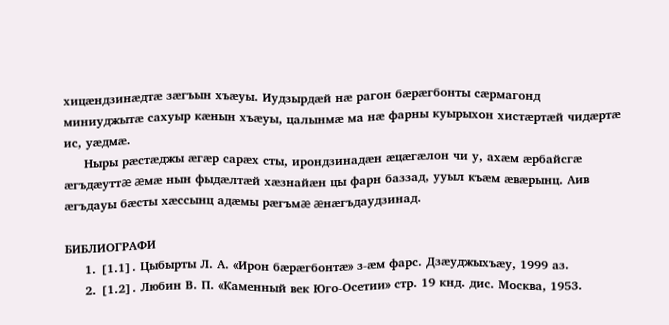хицæндзинæдтæ зæгъын хъæуы. Иудзырдæй нæ рагон бæрæгбонты сæрмагонд миниуджытæ сахуыр кæнын хъæуы, цалынмæ ма нæ фарны куырыхон хистæртæй чидæртæ ис, уæдмæ.
     Ныры рæстæджы æгæр сарæх сты, ирондзинадæн æцæгæлон чи у, ахæм æрбайсгæ æгъдæуттæ æмæ нын фыдæлтæй хæзнайæн цы фарн баззад, ууыл къæм æвæрынц. Аив æгъдауы бæсты хæссынц адæмы рæгъмæ æнæгъдаудзинад.

БИБЛИОГРАФИ
     1. [1.1]. Цыбырты Л. А. «Ирон бæрæгбонтæ» з-æм фарс. Дзæуджыхъæу, 1999 аз.
     2. [1.2]. Любин В. П. «Каменный век Юго-Осетии» стр. 19 кнд. дис. Москва, 1953.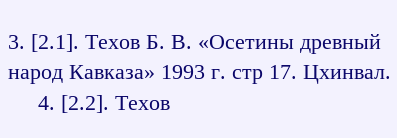3. [2.1]. Техов Б. В. «Осетины древный народ Кавказа» 1993 г. стр 17. Цхинвал.
     4. [2.2]. Техов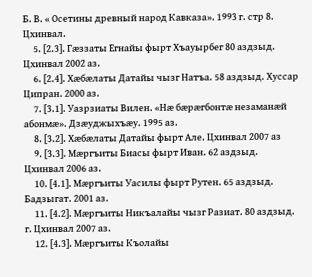Б. В. « Осетины древный народ Кавказа». 1993 г. стр 8. Цхинвал.
     5. [2.3]. Гæззаты Егнайы фырт Хъауырбег 80 аздзыд. Цхинвал 2002 аз.
     6. [2.4]. Хæбæлаты Датайы чызг Натъа. 58 аздзыд. Хуссар Ципран. 2000 аз.
     7. [3.1]. Уазрзиаты Вилен. «Нæ бæрæгбонтæ незаманæй абонмæ». Дзæуджыхъæу. 1995 аз.
     8. [3.2]. Хæбæлаты Датайы фырт Але. Цхинвал 2007 аз
     9. [3.3]. Мæргъиты Биасы фырт Иван. 62 аздзыд. Цхинвал 2006 аз.
     10. [4.1]. Мæргъиты Уасилы фырт Рутен. 65 аздзыд. Бадзыгат. 2001 аз.
     11. [4.2]. Мæргъиты Никъалайы чызг Разиат. 80 аздзыд. г. Цхинвал 2007 аз.
     12. [4.3]. Мæргъиты Къолайы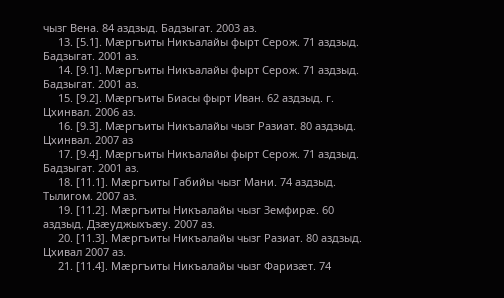чызг Вена. 84 аздзыд. Бадзыгат. 2003 аз.
     13. [5.1]. Мæргъиты Никъалайы фырт Серож. 71 аздзыд. Бадзыгат. 2001 аз.
     14. [9.1]. Мæргъиты Никъалайы фырт Серож. 71 аздзыд. Бадзыгат. 2001 аз.
     15. [9.2]. Мæргъиты Биасы фырт Иван. 62 аздзыд. г. Цхинвал. 2006 аз.
     16. [9.3]. Мæргъиты Никъалайы чызг Разиат. 80 аздзыд. Цхинвал. 2007 аз
     17. [9.4]. Мæргъиты Никъалайы фырт Серож. 71 аздзыд. Бадзыгат. 2001 аз.
     18. [11.1]. Мæргъиты Габийы чызг Мани. 74 аздзыд. Тылигом. 2007 аз.
     19. [11.2]. Мæргъиты Никъалайы чызг Земфирæ. 60 аздзыд. Дзæуджыхъæу. 2007 аз.
     20. [11.3]. Мæргъиты Никъалайы чызг Разиат. 80 аздзыд. Цхивал 2007 аз.
     21. [11.4]. Мæргъиты Никъалайы чызг Фаризæт. 74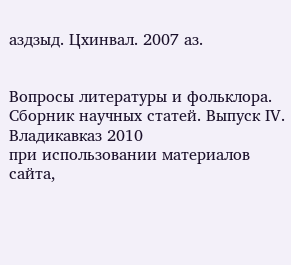аздзыд. Цхинвал. 2007 аз.


Вопросы литературы и фольклора. Сборник научных статей. Выпуск IV. Владикавказ 2010
при использовании материалов сайта,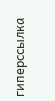гиперссылка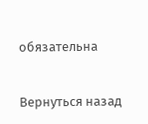обязательна

Вернуться назад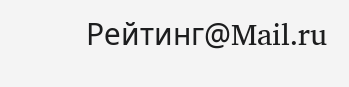Рейтинг@Mail.ru